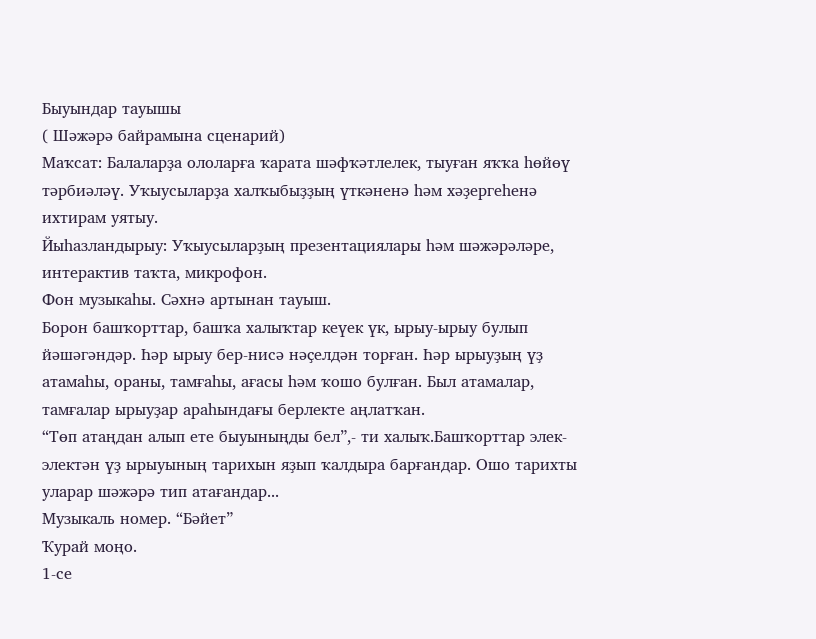Быуындар тауышы
( Шәжәрә байрамына сценарий)
Маҡсат: Балаларҙа ололарға ҡарата шәфҡәтлелек, тыуған яҡҡа һөйөү тәрбиәләү. Уҡыусыларҙа халҡыбыҙҙың үткәненә һәм хәҙергеһенә ихтирам уятыу.
Йыһазландырыу: Уҡыусыларҙың презентациялары һәм шәжәрәләре, интерактив таҡта, микрофон.
Фон музыкаһы. Сәхнә артынан тауыш.
Борон башҡорттар, башҡа халыҡтар кеүек үк, ырыу-ырыу булып йәшәгәндәр. Һәр ырыу бер-нисә нәҫелдән торған. Һәр ырыуҙың үҙ атамаһы, ораны, тамғаһы, ағасы һәм ҡошо булған. Был атамалар, тамғалар ырыуҙар араһындағы берлекте аңлатҡан.
“Төп атаңдан алып ете быуыныңды бел”,- ти халыҡ.Башҡорттар элек-электән үҙ ырыуының тарихын яҙып ҡалдыра барғандар. Ошо тарихты уларар шәжәрә тип атағандар...
Музыкаль номер. “Бәйет”
Ҡурай моңо.
1-се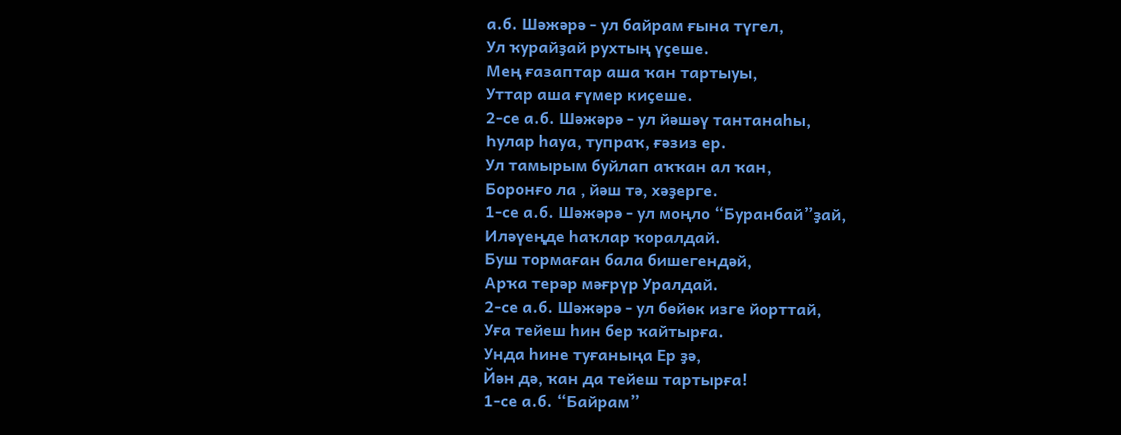а.б. Шәжәрә - ул байрам ғына түгел,
Ул ҡурайҙай рухтың үҫеше.
Мең ғазаптар аша ҡан тартыуы,
Уттар аша ғүмер киҫеше.
2-се а.б. Шәжәрә - ул йәшәү тантанаһы,
Һулар һауа, тупраҡ, ғәзиз ер.
Ул тамырым буйлап аҡҡан ал ҡан,
Боронғо ла , йәш тә, хәҙерге.
1-се а.б. Шәжәрә - ул моңло “Буранбай”ҙай,
Иләүеңде һаҡлар ҡоралдай.
Буш тормаған бала бишегендәй,
Арҡа терәр мәғрүр Уралдай.
2-се а.б. Шәжәрә - ул бөйөк изге йорттай,
Уға тейеш һин бер ҡайтырға.
Унда һине туғаныңа Ер ҙә,
Йән дә, ҡан да тейеш тартырға!
1-се а.б. “Байрам”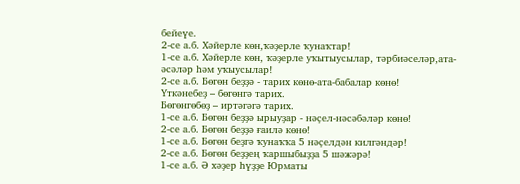бейеүе.
2-се а.б. Хәйерле көн,ҡәҙерле ҡунаҡтар!
1-се а.б. Хәйерле көн, ҡәҙерле уҡытыусылар, тәрбиәселәр,ата-
әсәләр һәм уҡыусылар!
2-се а.б. Бөгөн беҙҙә - тарих көнө-ата-бабалар көнө!
Үткәнебеҙ – бөгөнгә тарих.
Бөгөнгөбөҙ – иртәгәгә тарих.
1-се а.б. Бөгөн беҙҙә ырыуҙар - нәҫел-нәсәбәләр көнө!
2-се а.б. Бөгөн беҙҙә ғаилә көнө!
1-се а.б. Бөгөн беҙгә ҡунаҡҡа 5 нәҫелдән килгәндәр!
2-се а.б. Бөгөн беҙҙең ҡаршыбыҙҙа 5 шәжәрә!
1-се а.б. Ә хәҙер һүҙҙе Юрматы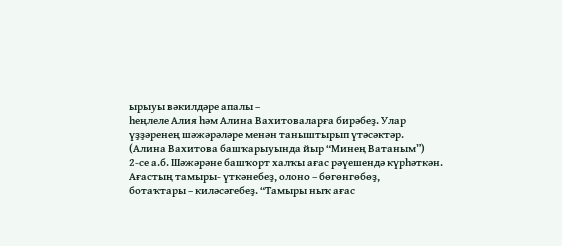ырыуы вәкилдәре апалы –
һеңлеле Алия һәм Алина Вахитоваларға бирәбеҙ. Улар
үҙҙәренең шәжәрәләре менән таныштырып үтәсәктәр.
(Алина Вахитова башҡарыуында йыр “Минең Ватаным”)
2-се а.б. Шәжәрәне башҡорт халҡы ағас рәүешендә күрһәткән.
Ағастың тамыры- үткәнебеҙ, олоно – бөгөнгөбөҙ,
ботаҡтары – киләсәгебеҙ. “Тамыры ныҡ ағас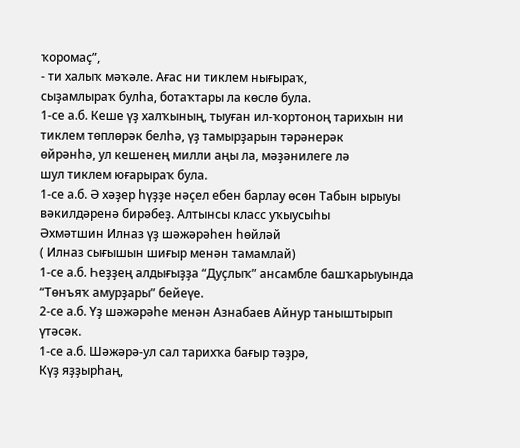ҡоромаҫ”,
- ти халыҡ мәҡәле. Ағас ни тиклем нығыраҡ,
сыҙамлыраҡ булһа, ботаҡтары ла көслө була.
1-се а.б. Кеше үҙ халҡының, тыуған ил-ҡортоноң тарихын ни
тиклем төплөрәк белһә, үҙ тамырҙарын тәрәнерәк
өйрәнһә, ул кешенең милли аңы ла, мәҙәнилеге лә
шул тиклем юғарыраҡ була.
1-се а.б. Ә хәҙер һүҙҙе нәҫел ебен барлау өсөн Табын ырыуы
вәкилдәренә бирәбеҙ. Алтынсы класс уҡыусыһы
Әхмәтшин Илназ үҙ шәжәрәһен һөйләй
( Илназ сығышын шиғыр менән тамамлай)
1-се а.б. Һеҙҙең алдығыҙҙа “Дуҫлыҡ” ансамбле башҡарыуында
“Төнъяҡ амурҙары” бейеүе.
2-се а.б. Үҙ шәжәрәһе менән Азнабаев Айнур таныштырып
үтәсәк.
1-се а.б. Шәжәрә-ул сал тарихҡа бағыр тәҙрә,
Күҙ яҙҙырһаң,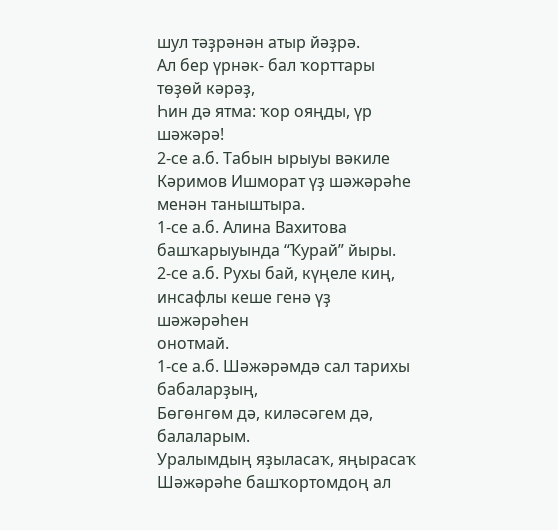шул тәҙрәнән атыр йәҙрә.
Ал бер үрнәк- бал ҡорттары төҙөй кәрәҙ,
Һин дә ятма: ҡор ояңды, үр шәжәрә!
2-се а.б. Табын ырыуы вәкиле Кәримов Ишморат үҙ шәжәрәһе
менән таныштыра.
1-се а.б. Алина Вахитова башҡарыуында “Ҡурай” йыры.
2-се а.б. Рухы бай, күңеле киң, инсафлы кеше генә үҙ шәжәрәһен
онотмай.
1-се а.б. Шәжәрәмдә сал тарихы бабаларҙың,
Бөгөнгөм дә, киләсәгем дә, балаларым.
Уралымдың яҙыласаҡ, яңырасаҡ
Шәжәрәһе башҡортомдоң ал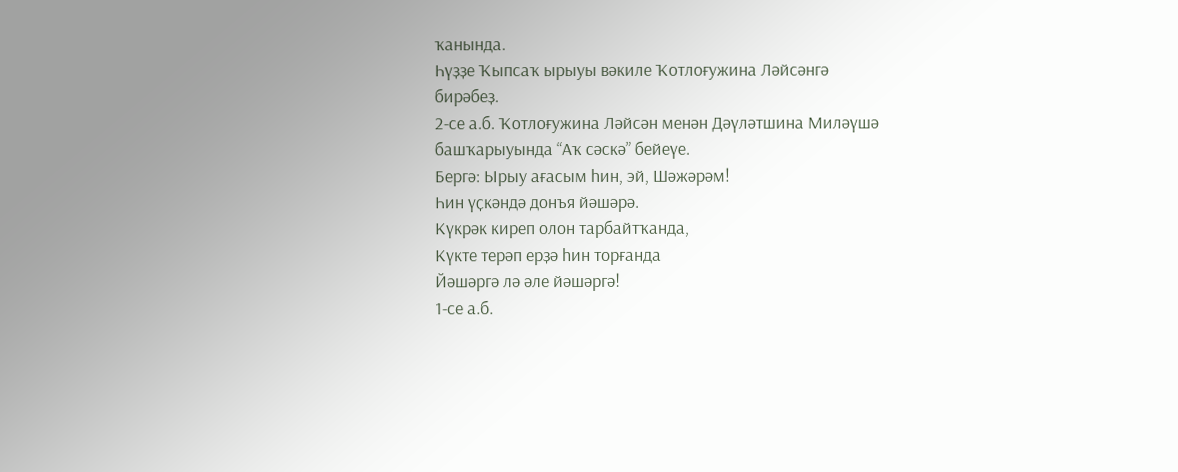ҡанында.
Һүҙҙе Ҡыпсаҡ ырыуы вәкиле Ҡотлоғужина Ләйсәнгә
бирәбеҙ.
2-се а.б. Ҡотлоғужина Ләйсән менән Дәүләтшина Миләүшә
башҡарыуында “Аҡ сәскә” бейеүе.
Бергә: Ырыу ағасым һин, эй, Шәжәрәм!
Һин үҫкәндә донъя йәшәрә.
Күкрәк киреп олон тарбайтҡанда,
Күкте терәп ерҙә һин торғанда
Йәшәргә лә әле йәшәргә!
1-се а.б.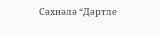Сәхнәлә “Дәртле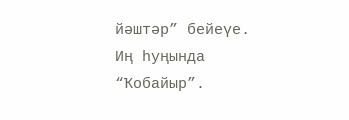йәштәр” бейеүе.
Иң һуңында “Ҡобайыр”.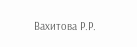Вахитова Р.Р.